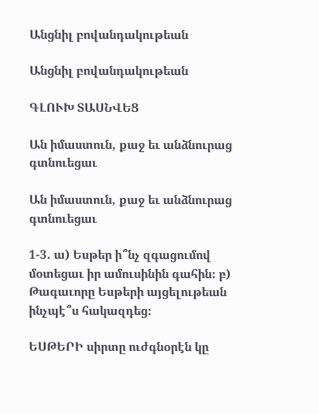Անցնիլ բովանդակութեան

Անցնիլ բովանդակութեան

ԳԼՈՒԽ ՏԱՍՆՎԵՑ

Ան իմաստուն, քաջ եւ անձնուրաց գտնուեցաւ

Ան իմաստուն, քաջ եւ անձնուրաց գտնուեցաւ

1-3. ա) Եսթեր ի՞նչ զգացումով մօտեցաւ իր ամուսինին գահին։ բ) Թագաւորը Եսթերի այցելութեան ինչպէ՞ս հակազդեց։

ԵՍԹԵՐԻ սիրտը ուժգնօրէն կը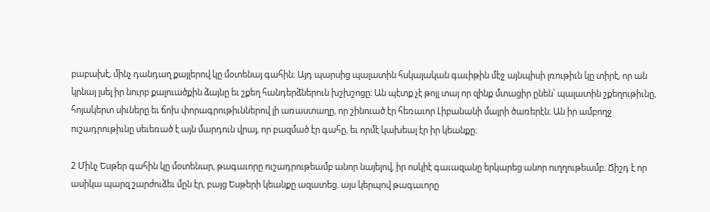բաբախէ, մինչ դանդաղ քայլերով կը մօտենայ գահին։ Այդ պարսից պալատին հսկայական գաւիթին մէջ այնպիսի լռութիւն կը տիրէ, որ ան կրնայ լսել իր նուրբ քալուածքին ձայնը եւ շքեղ հանդերձներուն խշխշոցը։ Ան պէտք չէ թոյլ տայ որ զինք մտացիր ընեն՝ պալատին շքեղութիւնը, հոյակերտ սիւները եւ ճոխ փորագրութիւններով լի առաստաղը, որ շինուած էր հեռաւոր Լիբանանի մայրի ծառերէն։ Ան իր ամբողջ ուշադրութիւնը սեւեռած է այն մարդուն վրայ, որ բազմած էր գահը, եւ որմէ կախեալ էր իր կեանքը։

2 Մինչ Եսթեր գահին կը մօտենար, թագաւորը ուշադրութեամբ անոր նայելով, իր ոսկիէ գաւազանը երկարեց անոր ուղղութեամբ։ Ճիշդ է որ ասիկա պարզ շարժուձեւ մըն էր, բայց Եսթերի կեանքը ազատեց. այս կերպով թագաւորը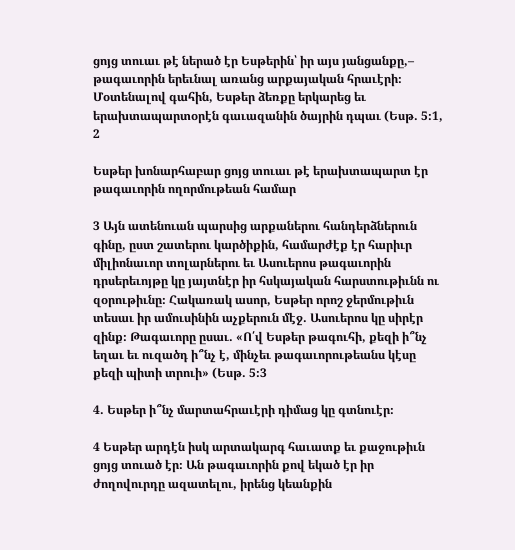ցոյց տուաւ թէ ներած էր Եսթերին՝ իր այս յանցանքը,– թագաւորին երեւնալ առանց արքայական հրաւէրի։ Մօտենալով գահին, Եսթեր ձեռքը երկարեց եւ երախտապարտօրէն գաւազանին ծայրին դպաւ (Եսթ. 5։1, 2

Եսթեր խոնարհաբար ցոյց տուաւ թէ երախտապարտ էր թագաւորին ողորմութեան համար

3 Այն ատենուան պարսից արքաներու հանդերձներուն գինը, ըստ շատերու կարծիքին, համարժէք էր հարիւր միլիոնաւոր տոլարներու եւ Ասուերոս թագաւորին դրսերեւոյթը կը յայտնէր իր հսկայական հարստութիւնն ու զօրութիւնը։ Հակառակ ասոր, Եսթեր որոշ ջերմութիւն տեսաւ իր ամուսինին աչքերուն մէջ. Ասուերոս կը սիրէր զինք։ Թագաւորը ըսաւ. «Ո՛վ Եսթեր թագուհի, քեզի ի՞նչ եղաւ եւ ուզածդ ի՞նչ է, մինչեւ թագաւորութեանս կէսը քեզի պիտի տրուի» (Եսթ. 5։3

4. Եսթեր ի՞նչ մարտահրաւէրի դիմաց կը գտնուէր։

4 Եսթեր արդէն իսկ արտակարգ հաւատք եւ քաջութիւն ցոյց տուած էր։ Ան թագաւորին քով եկած էր իր ժողովուրդը ազատելու, իրենց կեանքին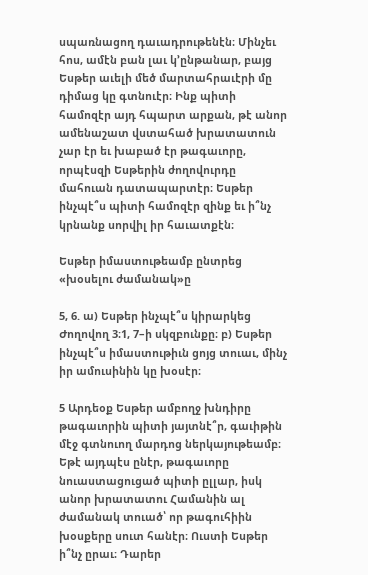սպառնացող դաւադրութենէն։ Մինչեւ հոս, ամէն բան լաւ կ’ընթանար, բայց Եսթեր աւելի մեծ մարտահրաւէրի մը դիմաց կը գտնուէր։ Ինք պիտի համոզէր այդ հպարտ արքան, թէ անոր ամենաշատ վստահած խրատատուն չար էր եւ խաբած էր թագաւորը, որպէսզի Եսթերին ժողովուրդը մահուան դատապարտէր։ Եսթեր ինչպէ՞ս պիտի համոզէր զինք եւ ի՞նչ կրնանք սորվիլ իր հաւատքէն։

Եսթեր իմաստութեամբ ընտրեց «խօսելու ժամանակ»ը

5, 6. ա) Եսթեր ինչպէ՞ս կիրարկեց Ժողովող 3։1, 7–ի սկզբունքը։ բ) Եսթեր ինչպէ՞ս իմաստութիւն ցոյց տուաւ, մինչ իր ամուսինին կը խօսէր։

5 Արդեօք Եսթեր ամբողջ խնդիրը թագաւորին պիտի յայտնէ՞ր, գաւիթին մէջ գտնուող մարդոց ներկայութեամբ։ Եթէ այդպէս ընէր, թագաւորը նուաստացուցած պիտի ըլլար, իսկ անոր խրատատու Համանին ալ ժամանակ տուած՝ որ թագուհիին խօսքերը սուտ հանէր։ Ուստի Եսթեր ի՞նչ ըրաւ։ Դարեր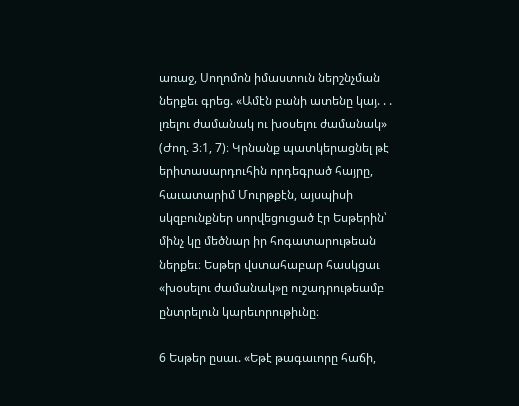առաջ, Սողոմոն իմաստուն ներշնչման ներքեւ գրեց. «Ամէն բանի ատենը կայ. . . լռելու ժամանակ ու խօսելու ժամանակ» (Ժող. 3։1, 7)։ Կրնանք պատկերացնել թէ երիտասարդուհին որդեգրած հայրը, հաւատարիմ Մուրթքէն, այսպիսի սկզբունքներ սորվեցուցած էր Եսթերին՝ մինչ կը մեծնար իր հոգատարութեան ներքեւ։ Եսթեր վստահաբար հասկցաւ «խօսելու ժամանակ»ը ուշադրութեամբ ընտրելուն կարեւորութիւնը։

6 Եսթեր ըսաւ. «Եթէ թագաւորը հաճի,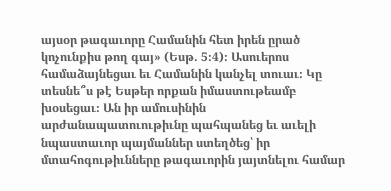այսօր թագաւորը Համանին հետ իրեն ըրած կոչունքիս թող գայ» (Եսթ. 5։4)։ Ասուերոս համաձայնեցաւ եւ Համանին կանչել տուաւ։ Կը տեսնե՞ս թէ Եսթեր որքան իմաստութեամբ խօսեցաւ։ Ան իր ամուսինին արժանապատուութիւնը պահպանեց եւ աւելի նպաստաւոր պայմաններ ստեղծեց՝ իր մտահոգութիւնները թագաւորին յայտնելու համար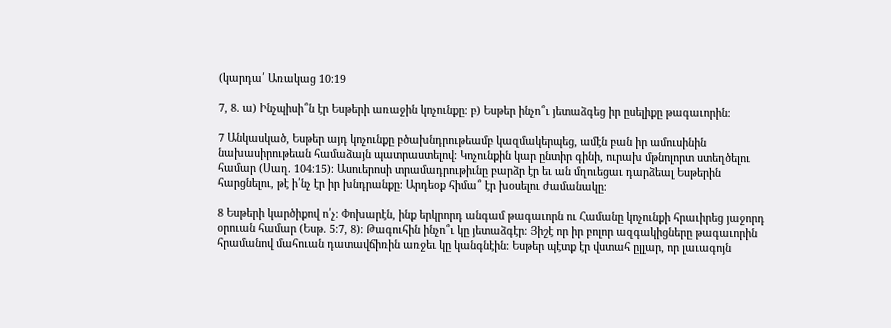(կարդա՛ Առակաց 10։19

7, 8. ա) Ինչպիսի՞ն էր Եսթերի առաջին կոչունքը։ բ) Եսթեր ինչո՞ւ յետաձգեց իր ըսելիքը թագաւորին։

7 Անկասկած, Եսթեր այդ կոչունքը բծախնդրութեամբ կազմակերպեց, ամէն բան իր ամուսինին նախասիրութեան համաձայն պատրաստելով։ Կոչունքին կար ընտիր գինի, ուրախ մթնոլորտ ստեղծելու համար (Սաղ. 104։15)։ Ասուերոսի տրամադրութիւնը բարձր էր եւ ան մղուեցաւ դարձեալ Եսթերին հարցնելու, թէ ի՛նչ էր իր խնդրանքը։ Արդեօք հիմա՞ էր խօսելու ժամանակը։

8 Եսթերի կարծիքով ո՛չ։ Փոխարէն, ինք երկրորդ անգամ թագաւորն ու Համանը կոչունքի հրաւիրեց յաջորդ օրուան համար (Եսթ. 5։7, 8)։ Թագուհին ինչո՞ւ կը յետաձգէր։ Յիշէ որ իր բոլոր ազգակիցները թագաւորին հրամանով մահուան դատավճիռին առջեւ կը կանգնէին։ Եսթեր պէտք էր վստահ ըլլար, որ լաւագոյն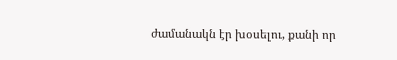ժամանակն էր խօսելու, քանի որ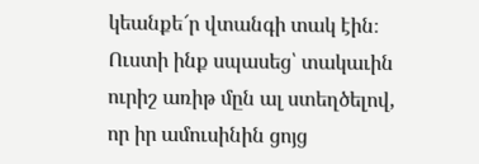կեանքե՜ր վտանգի տակ էին։ Ուստի ինք սպասեց՝ տակաւին ուրիշ առիթ մըն ալ ստեղծելով, որ իր ամուսինին ցոյց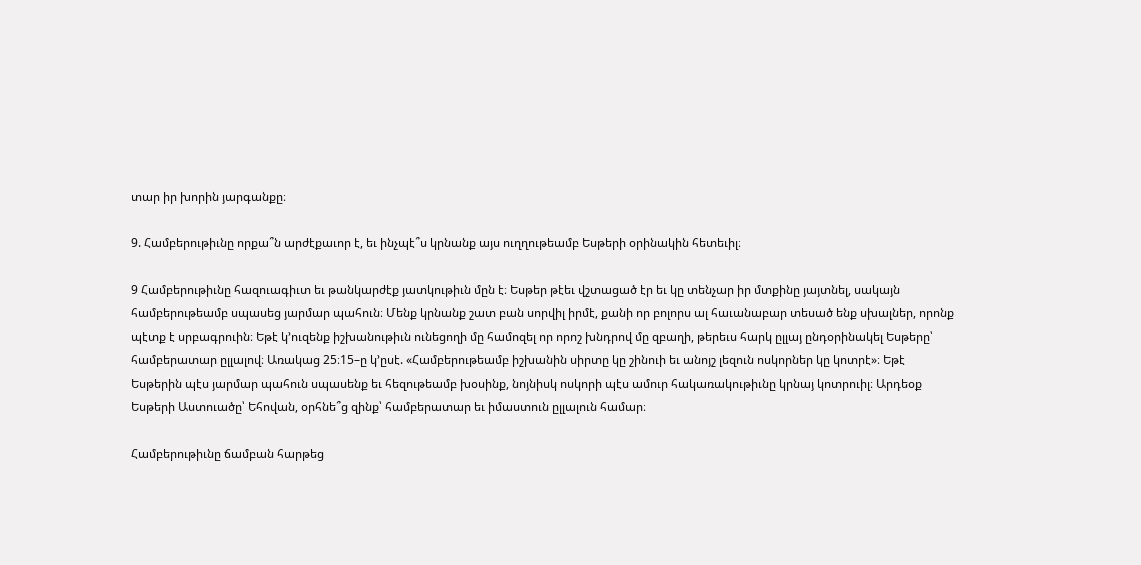տար իր խորին յարգանքը։

9. Համբերութիւնը որքա՞ն արժէքաւոր է, եւ ինչպէ՞ս կրնանք այս ուղղութեամբ Եսթերի օրինակին հետեւիլ։

9 Համբերութիւնը հազուագիւտ եւ թանկարժէք յատկութիւն մըն է։ Եսթեր թէեւ վշտացած էր եւ կը տենչար իր մտքինը յայտնել, սակայն համբերութեամբ սպասեց յարմար պահուն։ Մենք կրնանք շատ բան սորվիլ իրմէ, քանի որ բոլորս ալ հաւանաբար տեսած ենք սխալներ, որոնք պէտք է սրբագրուին։ Եթէ կ’ուզենք իշխանութիւն ունեցողի մը համոզել որ որոշ խնդրով մը զբաղի, թերեւս հարկ ըլլայ ընդօրինակել Եսթերը՝ համբերատար ըլլալով։ Առակաց 25։15–ը կ’ըսէ. «Համբերութեամբ իշխանին սիրտը կը շինուի եւ անոյշ լեզուն ոսկորներ կը կոտրէ»։ Եթէ Եսթերին պէս յարմար պահուն սպասենք եւ հեզութեամբ խօսինք, նոյնիսկ ոսկորի պէս ամուր հակառակութիւնը կրնայ կոտրուիլ։ Արդեօք Եսթերի Աստուածը՝ Եհովան, օրհնե՞ց զինք՝ համբերատար եւ իմաստուն ըլլալուն համար։

Համբերութիւնը ճամբան հարթեց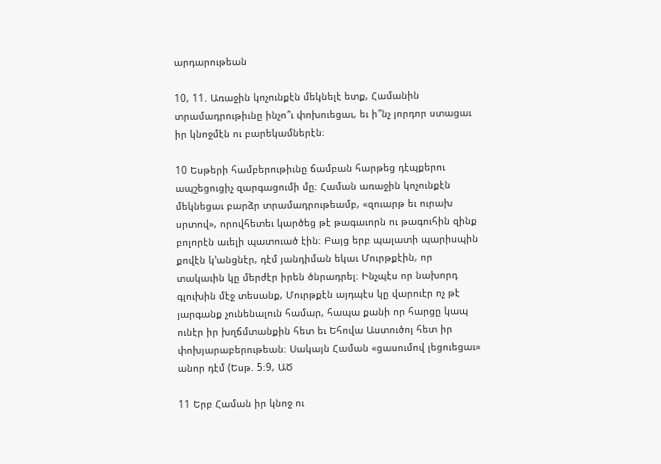արդարութեան

10, 11. Առաջին կոչունքէն մեկնելէ ետք, Համանին տրամադրութիւնը ինչո՞ւ փոխուեցաւ, եւ ի՞նչ յորդոր ստացաւ իր կնոջմէն ու բարեկամներէն։

10 Եսթերի համբերութիւնը ճամբան հարթեց դէպքերու ապշեցուցիչ զարգացումի մը։ Համան առաջին կոչունքէն մեկնեցաւ բարձր տրամադրութեամբ, «զուարթ եւ ուրախ սրտով», որովհետեւ կարծեց թէ թագաւորն ու թագուհին զինք բոլորէն աւելի պատուած էին։ Բայց երբ պալատի պարիսպին քովէն կ’անցնէր, դէմ յանդիման եկաւ Մուրթքէին, որ տակաւին կը մերժէր իրեն ծնրադրել։ Ինչպէս որ նախորդ գլուխին մէջ տեսանք, Մուրթքէն այդպէս կը վարուէր ոչ թէ յարգանք չունենալուն համար, հապա քանի որ հարցը կապ ունէր իր խղճմտանքին հետ եւ Եհովա Աստուծոյ հետ իր փոխյարաբերութեան։ Սակայն Համան «ցասումով լեցուեցաւ» անոր դէմ (Եսթ. 5։9, ԱԾ

11 Երբ Համան իր կնոջ ու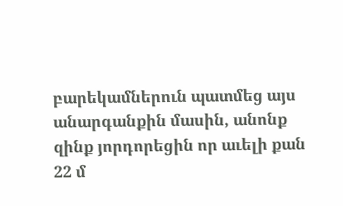բարեկամներուն պատմեց այս անարգանքին մասին, անոնք զինք յորդորեցին որ աւելի քան 22 մ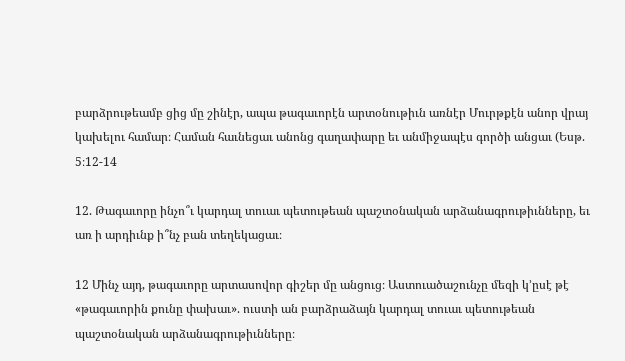բարձրութեամբ ցից մը շինէր, ապա թագաւորէն արտօնութիւն առնէր Մուրթքէն անոր վրայ կախելու համար։ Համան հաւնեցաւ անոնց գաղափարը եւ անմիջապէս գործի անցաւ (Եսթ. 5։12-14

12. Թագաւորը ինչո՞ւ կարդալ տուաւ պետութեան պաշտօնական արձանագրութիւնները, եւ առ ի արդիւնք ի՞նչ բան տեղեկացաւ։

12 Մինչ այդ, թագաւորը արտասովոր գիշեր մը անցուց։ Աստուածաշունչը մեզի կ’ըսէ թէ «թագաւորին քունը փախաւ». ուստի ան բարձրաձայն կարդալ տուաւ պետութեան պաշտօնական արձանագրութիւնները։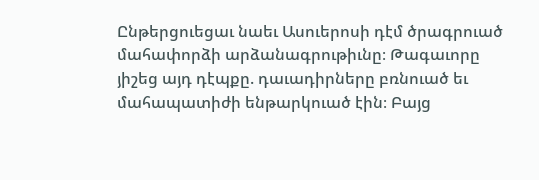Ընթերցուեցաւ նաեւ Ասուերոսի դէմ ծրագրուած մահափորձի արձանագրութիւնը։ Թագաւորը յիշեց այդ դէպքը. դաւադիրները բռնուած եւ մահապատիժի ենթարկուած էին։ Բայց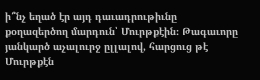ի՞նչ եղած էր այդ դաւադրութիւնը քօղազերծող մարդուն՝ Մուրթքէին։ Թագաւորը յանկարծ աչալուրջ ըլլալով, հարցուց թէ Մուրթքէն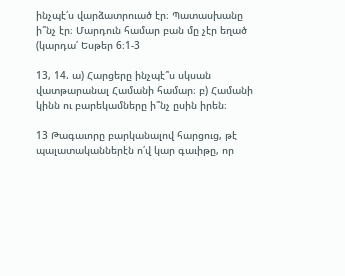ինչպէ՛ս վարձատրուած էր։ Պատասխանը ի՞նչ էր։ Մարդուն համար բան մը չէր եղած (կարդա՛ Եսթեր 6։1-3

13, 14. ա) Հարցերը ինչպէ՞ս սկսան վատթարանալ Համանի համար։ բ) Համանի կինն ու բարեկամները ի՞նչ ըսին իրեն։

13 Թագաւորը բարկանալով հարցուց, թէ պալատականներէն ո՛վ կար գաւիթը, որ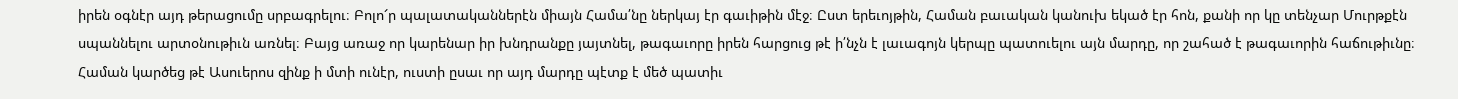իրեն օգնէր այդ թերացումը սրբագրելու։ Բոլո՜ր պալատականներէն միայն Համա՛նը ներկայ էր գաւիթին մէջ։ Ըստ երեւոյթին, Համան բաւական կանուխ եկած էր հոն, քանի որ կը տենչար Մուրթքէն սպաննելու արտօնութիւն առնել։ Բայց առաջ որ կարենար իր խնդրանքը յայտնել, թագաւորը իրեն հարցուց թէ ի՛նչն է լաւագոյն կերպը պատուելու այն մարդը, որ շահած է թագաւորին հաճութիւնը։ Համան կարծեց թէ Ասուերոս զինք ի մտի ունէր, ուստի ըսաւ որ այդ մարդը պէտք է մեծ պատիւ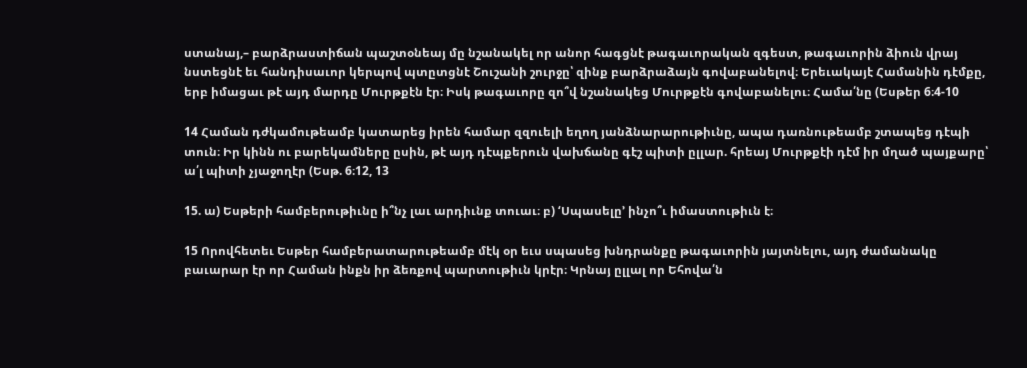ստանայ,– բարձրաստիճան պաշտօնեայ մը նշանակել որ անոր հագցնէ թագաւորական զգեստ, թագաւորին ձիուն վրայ նստեցնէ եւ հանդիսաւոր կերպով պտըտցնէ Շուշանի շուրջը՝ զինք բարձրաձայն գովաբանելով։ Երեւակայէ Համանին դէմքը, երբ իմացաւ թէ այդ մարդը Մուրթքէն էր։ Իսկ թագաւորը զո՞վ նշանակեց Մուրթքէն գովաբանելու։ Համա՛նը (Եսթեր 6։4-10

14 Համան դժկամութեամբ կատարեց իրեն համար զզուելի եղող յանձնարարութիւնը, ապա դառնութեամբ շտապեց դէպի տուն։ Իր կինն ու բարեկամները ըսին, թէ այդ դէպքերուն վախճանը գէշ պիտի ըլլար. հրեայ Մուրթքէի դէմ իր մղած պայքարը՝ ա՛լ պիտի չյաջողէր (Եսթ. 6։12, 13

15. ա) Եսթերի համբերութիւնը ի՞նչ լաւ արդիւնք տուաւ։ բ) ‘Սպասելը’ ինչո՞ւ իմաստութիւն է։

15 Որովհետեւ Եսթեր համբերատարութեամբ մէկ օր եւս սպասեց խնդրանքը թագաւորին յայտնելու, այդ ժամանակը բաւարար էր որ Համան ինքն իր ձեռքով պարտութիւն կրէր։ Կրնայ ըլլալ որ Եհովա՛ն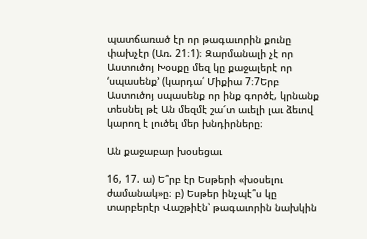պատճառած էր որ թագաւորին քունը փախչէր (Առ. 21։1)։ Զարմանալի չէ որ Աստուծոյ Խօսքը մեզ կը քաջալերէ որ ‘սպասենք’ (կարդա՛ Միքիա 7։7Երբ Աստուծոյ սպասենք որ ինք գործէ, կրնանք տեսնել թէ Ան մեզմէ շա՜տ աւելի լաւ ձեւով կարող է լուծել մեր խնդիրները։

Ան քաջաբար խօսեցաւ

16, 17. ա) Ե՞րբ էր Եսթերի «խօսելու ժամանակ»ը։ բ) Եսթեր ինչպէ՞ս կը տարբերէր Վաշթիէն՝ թագաւորին նախկին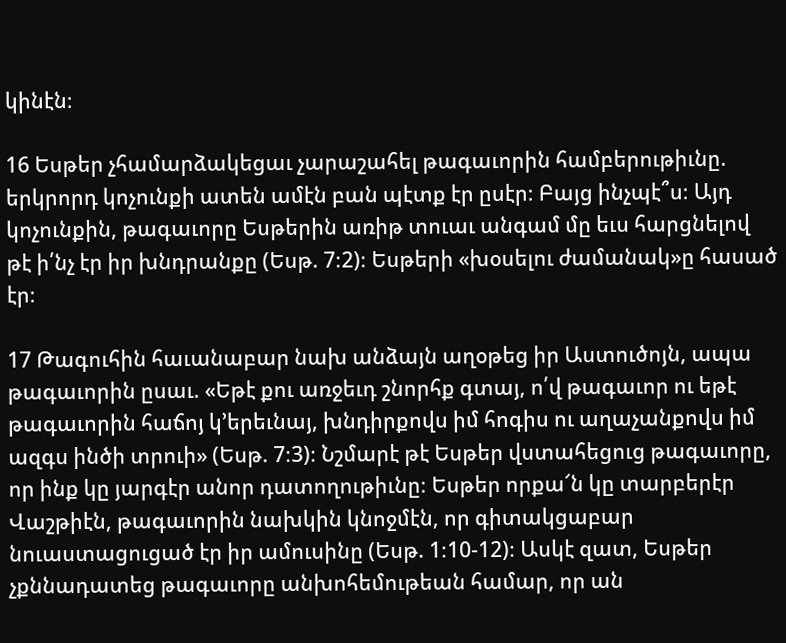կինէն։

16 Եսթեր չհամարձակեցաւ չարաշահել թագաւորին համբերութիւնը. երկրորդ կոչունքի ատեն ամէն բան պէտք էր ըսէր։ Բայց ինչպէ՞ս։ Այդ կոչունքին, թագաւորը Եսթերին առիթ տուաւ անգամ մը եւս հարցնելով թէ ի՛նչ էր իր խնդրանքը (Եսթ. 7։2)։ Եսթերի «խօսելու ժամանակ»ը հասած էր։

17 Թագուհին հաւանաբար նախ անձայն աղօթեց իր Աստուծոյն, ապա թագաւորին ըսաւ. «Եթէ քու առջեւդ շնորհք գտայ, ո՛վ թագաւոր ու եթէ թագաւորին հաճոյ կ’երեւնայ, խնդիրքովս իմ հոգիս ու աղաչանքովս իմ ազգս ինծի տրուի» (Եսթ. 7։3)։ Նշմարէ թէ Եսթեր վստահեցուց թագաւորը, որ ինք կը յարգէր անոր դատողութիւնը։ Եսթեր որքա՜ն կը տարբերէր Վաշթիէն, թագաւորին նախկին կնոջմէն, որ գիտակցաբար նուաստացուցած էր իր ամուսինը (Եսթ. 1։10-12)։ Ասկէ զատ, Եսթեր չքննադատեց թագաւորը անխոհեմութեան համար, որ ան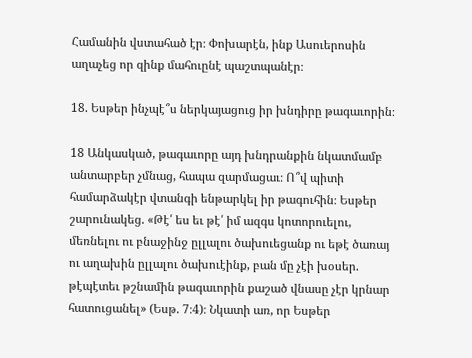Համանին վստահած էր։ Փոխարէն, ինք Ասուերոսին աղաչեց որ զինք մահուընէ պաշտպանէր։

18. Եսթեր ինչպէ՞ս ներկայացուց իր խնդիրը թագաւորին։

18 Անկասկած, թագաւորը այդ խնդրանքին նկատմամբ անտարբեր չմնաց, հապա զարմացաւ։ Ո՞վ պիտի համարձակէր վտանգի ենթարկել իր թագուհին։ Եսթեր շարունակեց. «Թէ՛ ես եւ թէ՛ իմ ազգս կոտորուելու, մեռնելու ու բնաջինջ ըլլալու ծախուեցանք ու եթէ ծառայ ու աղախին ըլլալու ծախուէինք, բան մը չէի խօսեր. թէպէտեւ թշնամին թագաւորին քաշած վնասը չէր կրնար հատուցանել» (Եսթ. 7։4)։ Նկատի առ, որ Եսթեր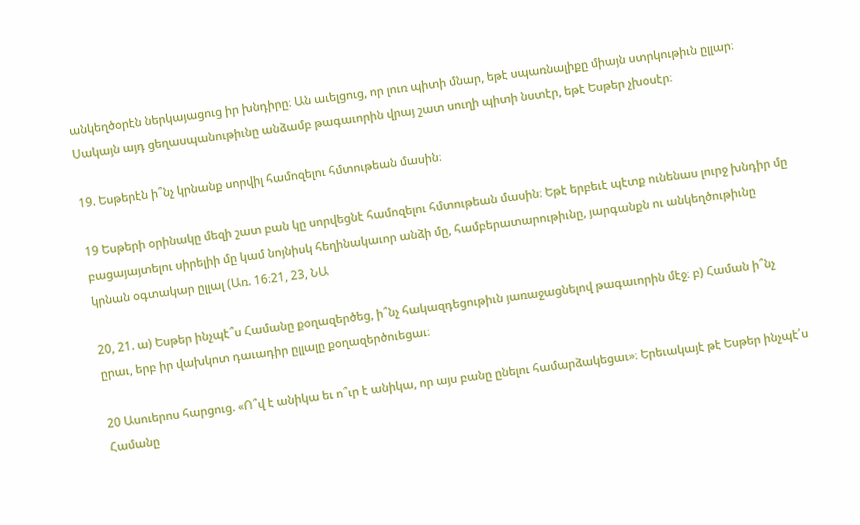անկեղծօրէն ներկայացուց իր խնդիրը։ Ան աւելցուց, որ լուռ պիտի մնար, եթէ սպառնալիքը միայն ստրկութիւն ըլլար։ Սակայն այդ ցեղասպանութիւնը անձամբ թագաւորին վրայ շատ սուղի պիտի նստէր, եթէ Եսթեր չխօսէր։

19. Եսթերէն ի՞նչ կրնանք սորվիլ համոզելու հմտութեան մասին։

19 Եսթերի օրինակը մեզի շատ բան կը սորվեցնէ համոզելու հմտութեան մասին։ Եթէ երբեւէ պէտք ունենաս լուրջ խնդիր մը բացայայտելու սիրելիի մը կամ նոյնիսկ հեղինակաւոր անձի մը, համբերատարութիւնը, յարգանքն ու անկեղծութիւնը կրնան օգտակար ըլլալ (Առ. 16։21, 23, ՆԱ

20, 21. ա) Եսթեր ինչպէ՞ս Համանը քօղազերծեց, ի՞նչ հակազդեցութիւն յառաջացնելով թագաւորին մէջ։ բ) Համան ի՞նչ ըրաւ, երբ իր վախկոտ դաւադիր ըլլալը քօղազերծուեցաւ։

20 Ասուերոս հարցուց. «Ո՞վ է անիկա եւ ո՞ւր է անիկա, որ այս բանը ընելու համարձակեցաւ»։ Երեւակայէ թէ Եսթեր ինչպէ՛ս Համանը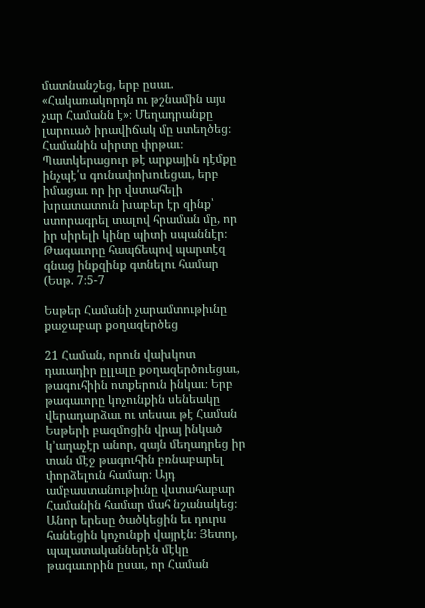մատնանշեց, երբ ըսաւ. «Հակառակորդն ու թշնամին այս չար Համանն է»։ Մեղադրանքը լարուած իրավիճակ մը ստեղծեց։ Համանին սիրտը փրթաւ։ Պատկերացուր թէ արքային դէմքը ինչպէ՛ս գունափոխուեցաւ, երբ իմացաւ որ իր վստահելի խրատատուն խաբեր էր զինք՝ ստորագրել տալով հրաման մը, որ իր սիրելի կինը պիտի սպաննէր։ Թագաւորը հապճեպով պարտէզ գնաց ինքզինք գտնելու համար (Եսթ. 7։5-7

Եսթեր Համանի չարամտութիւնը քաջաբար քօղազերծեց

21 Համան, որուն վախկոտ դաւադիր ըլլալը քօղազերծուեցաւ, թագուհիին ոտքերուն ինկաւ։ Երբ թագաւորը կոչունքին սենեակը վերադարձաւ ու տեսաւ թէ Համան Եսթերի բազմոցին վրայ ինկած կ’աղաչէր անոր, զայն մեղադրեց իր տան մէջ թագուհին բռնաբարել փորձելուն համար։ Այդ ամբաստանութիւնը վստահաբար Համանին համար մահ նշանակեց։ Անոր երեսը ծածկեցին եւ դուրս հանեցին կոչունքի վայրէն։ Յետոյ, պալատականներէն մէկը թագաւորին ըսաւ, որ Համան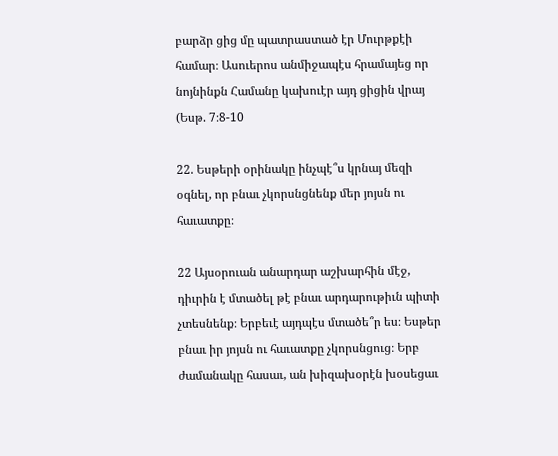բարձր ցից մը պատրաստած էր Մուրթքէի համար։ Ասուերոս անմիջապէս հրամայեց որ նոյնինքն Համանը կախուէր այդ ցիցին վրայ (Եսթ. 7։8-10

22. Եսթերի օրինակը ինչպէ՞ս կրնայ մեզի օգնել, որ բնաւ չկորսնցնենք մեր յոյսն ու հաւատքը։

22 Այսօրուան անարդար աշխարհին մէջ, դիւրին է մտածել թէ բնաւ արդարութիւն պիտի չտեսնենք։ Երբեւէ այդպէս մտածե՞ր ես։ Եսթեր բնաւ իր յոյսն ու հաւատքը չկորսնցուց։ Երբ ժամանակը հասաւ, ան խիզախօրէն խօսեցաւ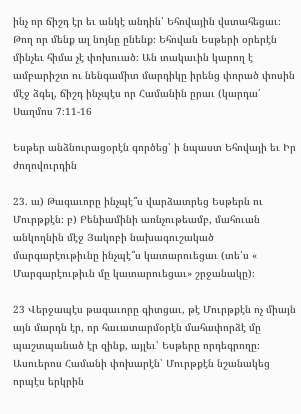ինչ որ ճիշդ էր եւ անկէ անդին՝ Եհովային վստահեցաւ։ Թող որ մենք ալ նոյնը ընենք։ Եհովան Եսթերի օրերէն մինչեւ հիմա չէ փոխուած։ Ան տակաւին կարող է ամբարիշտ ու նենգամիտ մարդիկը իրենց փորած փոսին մէջ ձգել, ճիշդ ինչպէս որ Համանին ըրաւ (կարդա՛ Սաղմոս 7։11-16

Եսթեր անձնուրացօրէն գործեց՝ ի նպաստ Եհովայի եւ Իր ժողովուրդին

23. ա) Թագաւորը ինչպէ՞ս վարձատրեց Եսթերն ու Մուրթքէն։ բ) Բենիամինի առնչութեամբ, մահուան անկողնին մէջ Յակոբի նախագուշակած մարգարէութիւնը ինչպէ՞ս կատարուեցաւ (տե՛ս « Մարգարէութիւն մը կատարուեցաւ» շրջանակը)։

23 Վերջապէս թագաւորը գիտցաւ, թէ Մուրթքէն ոչ միայն այն մարդն էր, որ հաւատարմօրէն մահափորձէ մը պաշտպանած էր զինք, այլեւ՝ Եսթերը որդեգրողը։ Ասուերոս Համանի փոխարէն՝ Մուրթքէն նշանակեց որպէս երկրին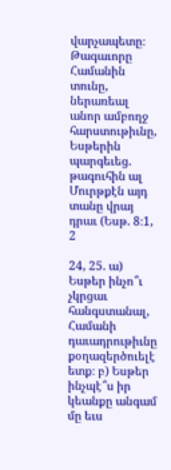վարչապետը։ Թագաւորը Համանին տունը, ներառեալ անոր ամբողջ հարստութիւնը, Եսթերին պարգեւեց. թագուհին ալ Մուրթքէն այդ տանը վրայ դրաւ (Եսթ. 8։1, 2

24, 25. ա) Եսթեր ինչո՞ւ չկրցաւ հանգստանալ, Համանի դաւադրութիւնը քօղազերծուելէ ետք։ բ) Եսթեր ինչպէ՞ս իր կեանքը անգամ մը եւս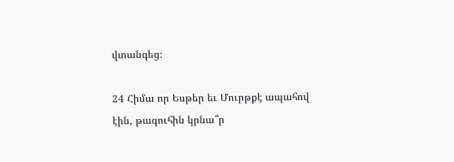վտանգեց։

24 Հիմա որ Եսթեր եւ Մուրթքէ ապահով էին, թագուհին կրնա՞ր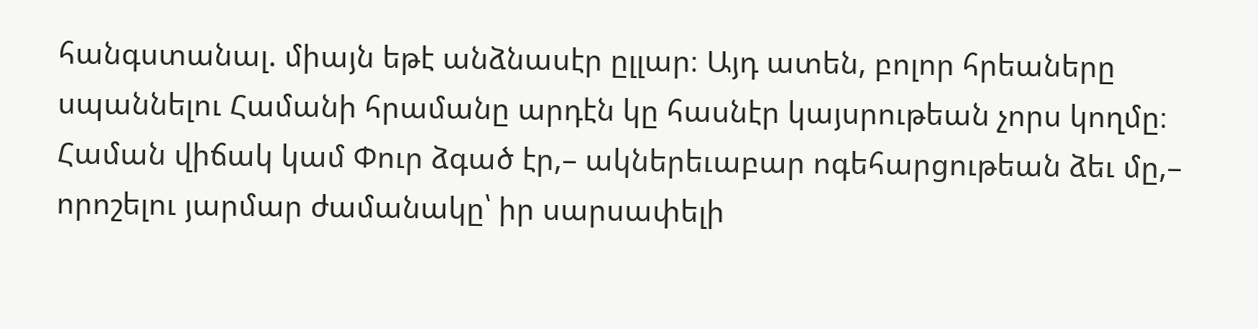հանգստանալ. միայն եթէ անձնասէր ըլլար։ Այդ ատեն, բոլոր հրեաները սպաննելու Համանի հրամանը արդէն կը հասնէր կայսրութեան չորս կողմը։ Համան վիճակ կամ Փուր ձգած էր,– ակներեւաբար ոգեհարցութեան ձեւ մը,– որոշելու յարմար ժամանակը՝ իր սարսափելի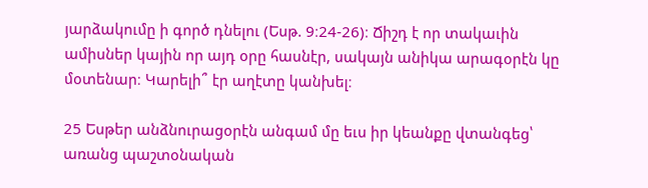յարձակումը ի գործ դնելու (Եսթ. 9։24-26)։ Ճիշդ է որ տակաւին ամիսներ կային որ այդ օրը հասնէր, սակայն անիկա արագօրէն կը մօտենար։ Կարելի՞ էր աղէտը կանխել։

25 Եսթեր անձնուրացօրէն անգամ մը եւս իր կեանքը վտանգեց՝ առանց պաշտօնական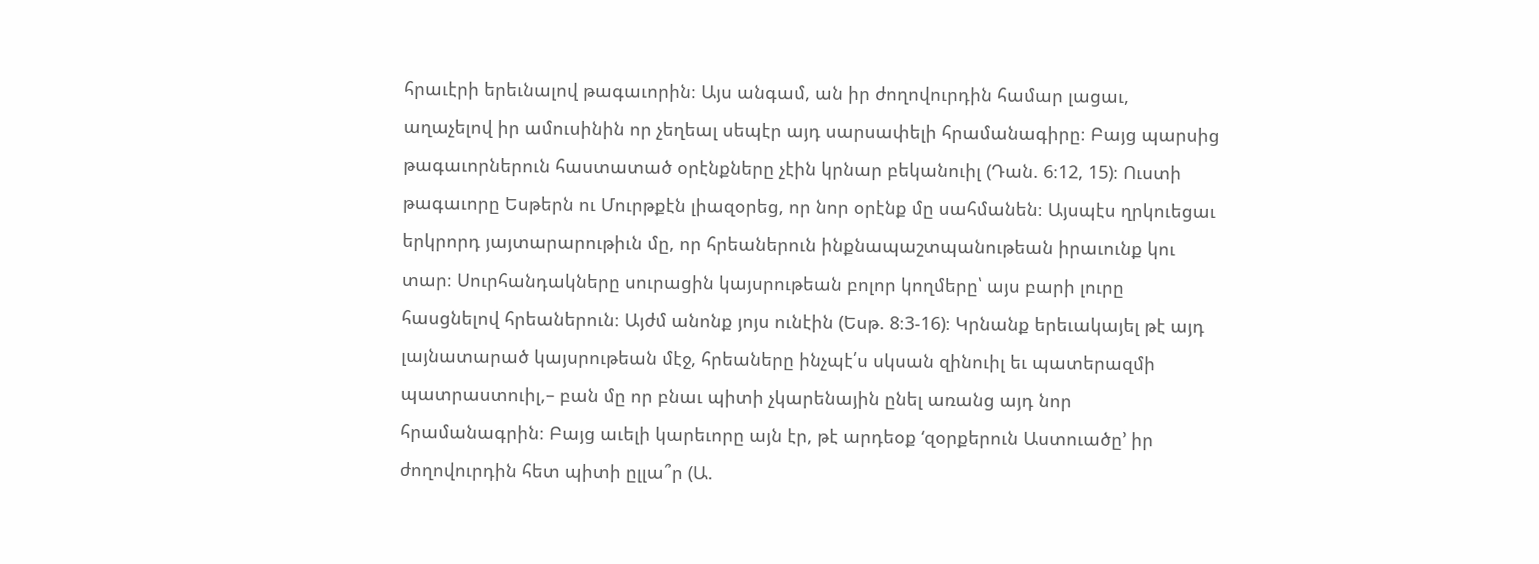հրաւէրի երեւնալով թագաւորին։ Այս անգամ, ան իր ժողովուրդին համար լացաւ, աղաչելով իր ամուսինին որ չեղեալ սեպէր այդ սարսափելի հրամանագիրը։ Բայց պարսից թագաւորներուն հաստատած օրէնքները չէին կրնար բեկանուիլ (Դան. 6։12, 15)։ Ուստի թագաւորը Եսթերն ու Մուրթքէն լիազօրեց, որ նոր օրէնք մը սահմանեն։ Այսպէս ղրկուեցաւ երկրորդ յայտարարութիւն մը, որ հրեաներուն ինքնապաշտպանութեան իրաւունք կու տար։ Սուրհանդակները սուրացին կայսրութեան բոլոր կողմերը՝ այս բարի լուրը հասցնելով հրեաներուն։ Այժմ անոնք յոյս ունէին (Եսթ. 8։3-16)։ Կրնանք երեւակայել թէ այդ լայնատարած կայսրութեան մէջ, հրեաները ինչպէ՛ս սկսան զինուիլ եւ պատերազմի պատրաստուիլ,– բան մը որ բնաւ պիտի չկարենային ընել առանց այդ նոր հրամանագրին։ Բայց աւելի կարեւորը այն էր, թէ արդեօք ‘զօրքերուն Աստուածը’ իր ժողովուրդին հետ պիտի ըլլա՞ր (Ա.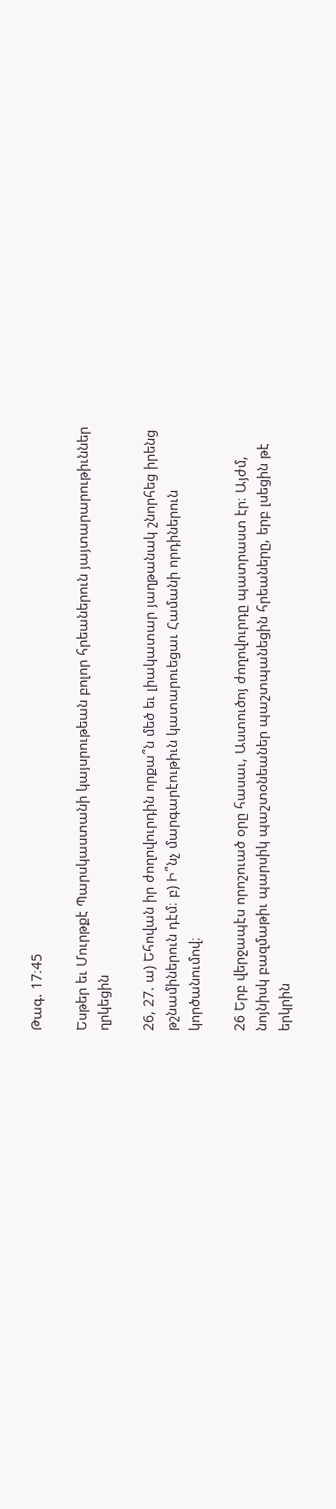Թագ. 17։45

Եսթեր եւ Մուրթքէ Պարսկաստանի կայսրութեան բոլոր հրեաներուն յայտարարութիւններ ղրկեցին

26, 27. ա) Եհովան իր ժողովուրդին որքա՞ն մեծ եւ լիակատար յաղթանակ շնորհեց իրենց թշնամիներուն դէմ։ բ) Ի՞նչ մարգարէութիւն կատարուեցաւ Համանի որդիներուն կործանումով։

26 Երբ վերջապէս որոշուած օրը հասաւ, Աստուծոյ ժողովուրդը պատրաստ էր։ Այժմ, նոյնիսկ բազմաթիւ պարսիկ պաշտօնեաներ պաշտպանեցին հրեաները, երբ լսեցին թէ երկրին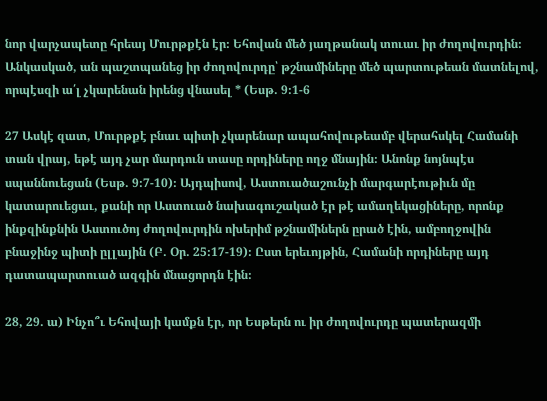նոր վարչապետը հրեայ Մուրթքէն էր։ Եհովան մեծ յաղթանակ տուաւ իր ժողովուրդին։ Անկասկած, ան պաշտպանեց իր ժողովուրդը՝ թշնամիները մեծ պարտութեան մատնելով, որպէսզի ա՛լ չկարենան իրենց վնասել * (Եսթ. 9։1-6

27 Ասկէ զատ, Մուրթքէ բնաւ պիտի չկարենար ապահովութեամբ վերահսկել Համանի տան վրայ, եթէ այդ չար մարդուն տասը որդիները ողջ մնային։ Անոնք նոյնպէս սպաննուեցան (Եսթ. 9։7-10)։ Այդպիսով, Աստուածաշունչի մարգարէութիւն մը կատարուեցաւ, քանի որ Աստուած նախագուշակած էր թէ ամաղեկացիները, որոնք ինքզինքնին Աստուծոյ ժողովուրդին ոխերիմ թշնամիներն ըրած էին, ամբողջովին բնաջինջ պիտի ըլլային (Բ. Օր. 25։17-19)։ Ըստ երեւոյթին, Համանի որդիները այդ դատապարտուած ազգին մնացորդն էին։

28, 29. ա) Ինչո՞ւ Եհովայի կամքն էր, որ Եսթերն ու իր ժողովուրդը պատերազմի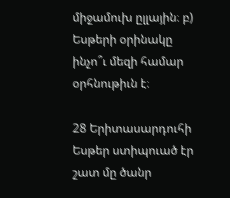միջամուխ ըլլային։ բ) Եսթերի օրինակը ինչո՞ւ մեզի համար օրհնութիւն է։

28 Երիտասարդուհի Եսթեր ստիպուած էր շատ մը ծանր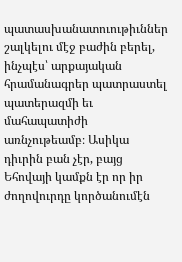պատասխանատուութիւններ շալկելու մէջ բաժին բերել, ինչպէս՝ արքայական հրամանագրեր պատրաստել պատերազմի եւ մահապատիժի առնչութեամբ։ Ասիկա դիւրին բան չէր, բայց Եհովայի կամքն էր որ իր ժողովուրդը կործանումէն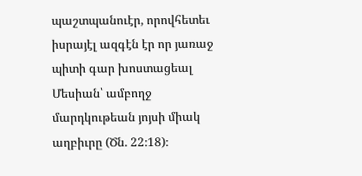պաշտպանուէր, որովհետեւ իսրայէլ ազգէն էր որ յառաջ պիտի գար խոստացեալ Մեսիան՝ ամբողջ մարդկութեան յոյսի միակ աղբիւրը (Ծն. 22։18)։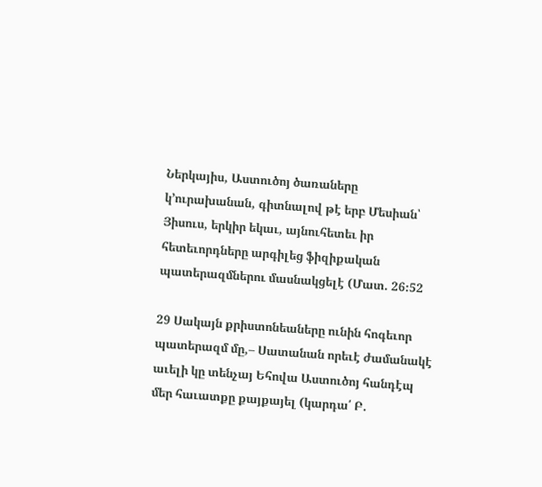Ներկայիս, Աստուծոյ ծառաները կ’ուրախանան, գիտնալով թէ երբ Մեսիան՝ Յիսուս, երկիր եկաւ, այնուհետեւ իր հետեւորդները արգիլեց ֆիզիքական պատերազմներու մասնակցելէ (Մատ. 26։52

29 Սակայն քրիստոնեաները ունին հոգեւոր պատերազմ մը,– Սատանան որեւէ ժամանակէ աւելի կը տենչայ Եհովա Աստուծոյ հանդէպ մեր հաւատքը քայքայել (կարդա՛ Բ.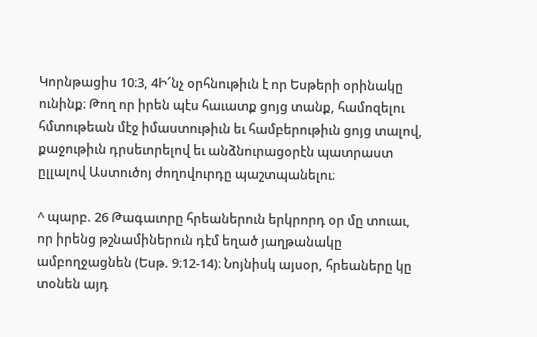Կորնթացիս 10։3, 4Ի՜նչ օրհնութիւն է որ Եսթերի օրինակը ունինք։ Թող որ իրեն պէս հաւատք ցոյց տանք, համոզելու հմտութեան մէջ իմաստութիւն եւ համբերութիւն ցոյց տալով, քաջութիւն դրսեւորելով եւ անձնուրացօրէն պատրաստ ըլլալով Աստուծոյ ժողովուրդը պաշտպանելու։

^ պարբ. 26 Թագաւորը հրեաներուն երկրորդ օր մը տուաւ, որ իրենց թշնամիներուն դէմ եղած յաղթանակը ամբողջացնեն (Եսթ. 9։12-14)։ Նոյնիսկ այսօր, հրեաները կը տօնեն այդ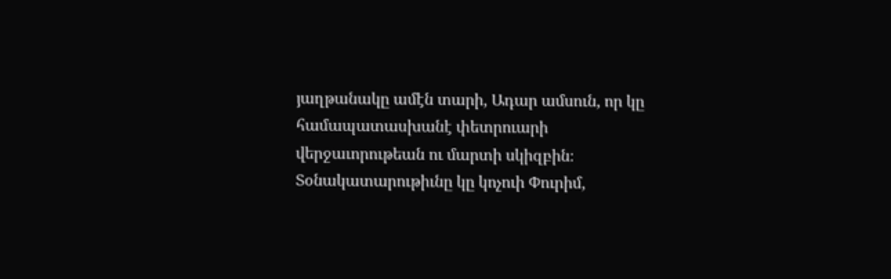յաղթանակը ամէն տարի, Ադար ամսուն, որ կը համապատասխանէ փետրուարի վերջաւորութեան ու մարտի սկիզբին։ Տօնակատարութիւնը կը կոչուի Փուրիմ,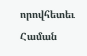որովհետեւ Համան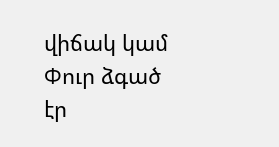վիճակ կամ Փուր ձգած էր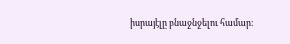իսրայէլը բնաջնջելու համար։